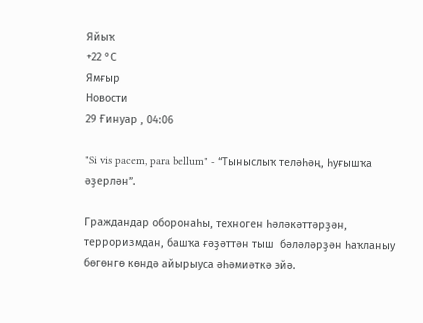Яйыҡ
+22 °С
Ямғыр
Новости
29 Ғинуар , 04:06

"Si vis pacem, para bellum" - “Тыныслыҡ теләһәң, һуғышҡа әҙерлән”.

Граждандар оборонаһы, техноген һәләкәттәрҙән, терроризмдан, башҡа ғәҙәттән тыш  бәләләрҙән һаҡланыу бөгөнгө көндә айырыуса әһәмиәткә эйә.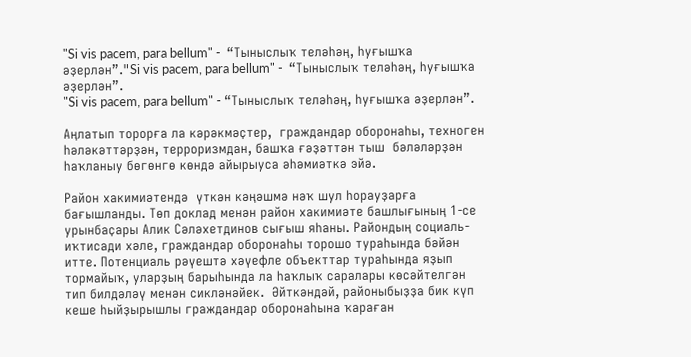"Si vis pacem, para bellum" -  “Тыныслыҡ теләһәң, һуғышҡа әҙерлән”."Si vis pacem, para bellum" -  “Тыныслыҡ теләһәң, һуғышҡа әҙерлән”.
"Si vis pacem, para bellum" - “Тыныслыҡ теләһәң, һуғышҡа әҙерлән”.

Аңлатып торорға ла кәрәкмәҫтер,  граждандар оборонаһы, техноген һәләкәттәрҙән, терроризмдан, башҡа ғәҙәттән тыш  бәләләрҙән һаҡланыу бөгөнгө көндә айырыуса әһәмиәткә эйә.

Район хакимиәтендә  үткән кәңәшмә нәҡ шул һорауҙарға бағышланды. Төп доклад менән район хакимиәте башлығының 1-се урынбаҫары Алик Сәләхетдинов сығыш яһаны. Райондың социаль-иҡтисади хәле, граждандар оборонаһы торошо тураһында бәйән итте. Потенциаль рәүештә хәүефле объекттар тураһында яҙып тормайыҡ, уларҙың барыһында ла һаҡлыҡ саралары көсәйтелгән тип билдәләү менән сикләнәйек.  Әйткәндәй, районыбыҙҙа бик күп кеше һыйҙырышлы граждандар оборонаһына ҡараған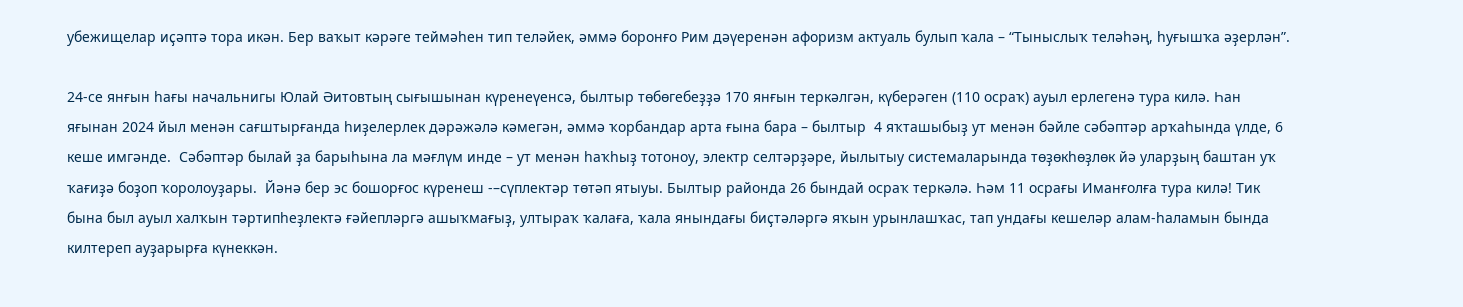убежищелар иҫәптә тора икән. Бер ваҡыт кәрәге теймәһен тип теләйек, әммә боронғо Рим дәүеренән афоризм актуаль булып ҡала – “Тыныслыҡ теләһәң, һуғышҡа әҙерлән”.

24-се янғын һағы начальнигы Юлай Әитовтың сығышынан күренеүенсә, былтыр төбөгебеҙҙә 170 янғын теркәлгән, күберәген (110 осраҡ) ауыл ерлегенә тура килә. Һан яғынан 2024 йыл менән сағштырғанда һиҙелерлек дәрәжәлә кәмегән, әммә ҡорбандар арта ғына бара – былтыр  4 яҡташыбыҙ ут менән бәйле сәбәптәр арҡаһында үлде, 6 кеше имгәнде.  Сәбәптәр былай ҙа барыһына ла мәғлүм инде – ут менән һаҡһыҙ тотоноу, электр селтәрҙәре, йылытыу системаларында төҙөкһөҙлөк йә уларҙың баштан уҡ ҡағиҙә боҙоп ҡоролоуҙары.  Йәнә бер эс бошорғос күренеш -–сүплектәр төтәп ятыуы. Былтыр районда 26 бындай осраҡ теркәлә. Һәм 11 осрағы Иманғолға тура килә! Тик бына был ауыл халҡын тәртипһеҙлектә ғәйепләргә ашыҡмағыҙ, ултыраҡ ҡалаға, ҡала янындағы биҫтәләргә яҡын урынлашҡас, тап ундағы кешеләр алам-һаламын бында  килтереп ауҙарырға күнеккән.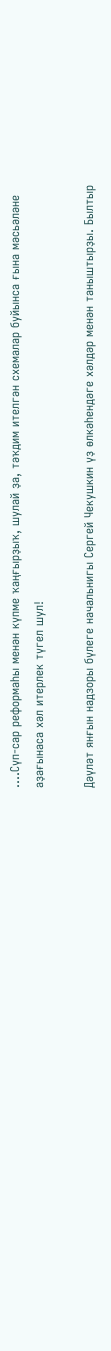....Сүп-сар реформаһы менән күпме ҡаңғырҙыҡ, шулай ҙа, тәҡдим ителгән схемалар буйынса ғына мәсьәләне аҙағынаса хәл итерлек түгел шул!

Дәүләт янғын надзоры бүлеге начальнигы Сергей Чекушкин үҙ өлкәһендәге хәлдәр менән таныштырҙы. Былтыр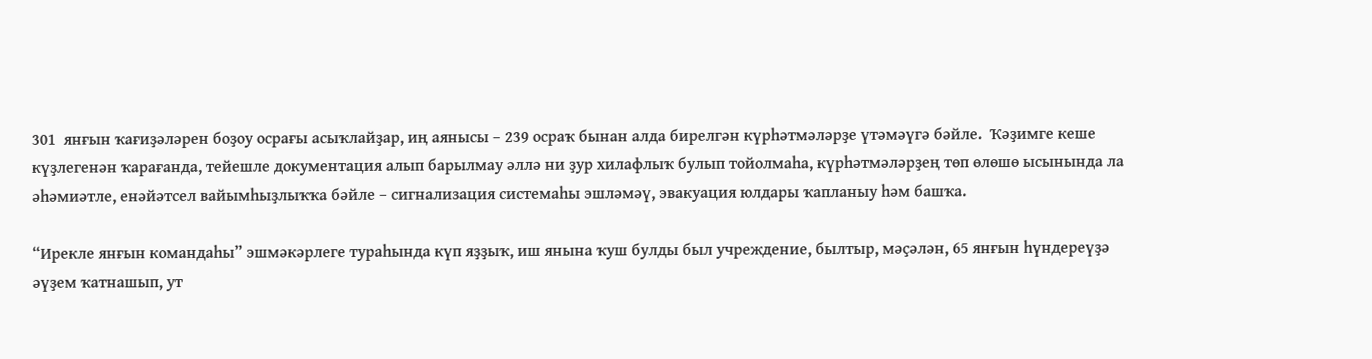301  янғын ҡағиҙәләрен боҙоу осрағы асыҡлайҙар, иң аянысы – 239 осраҡ бынан алда бирелгән күрһәтмәләрҙе үтәмәүгә бәйле.  Ҡәҙимге кеше күҙлегенән ҡарағанда, тейешле документация алып барылмау әллә ни ҙур хилафлыҡ булып тойолмаһа, күрһәтмәләрҙең төп өлөшө ысынында ла әһәмиәтле, енәйәтсел вайымһыҙлыҡҡа бәйле – сигнализация системаһы эшләмәү, эвакуация юлдары ҡапланыу һәм башҡа.

“Ирекле янғын командаһы” эшмәкәрлеге тураһында күп яҙҙыҡ, иш янына ҡуш булды был учреждение, былтыр, мәҫәлән, 65 янғын һүндереүҙә әүҙем ҡатнашып, ут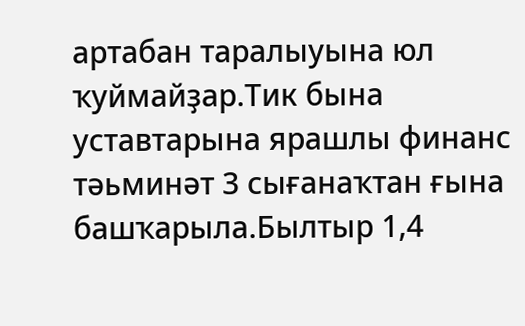артабан таралыуына юл ҡуймайҙар.Тик бына уставтарына ярашлы финанс тәьминәт 3 сығанаҡтан ғына башҡарыла.Былтыр 1,4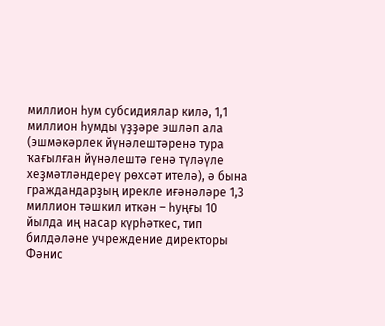миллион һум субсидиялар килә, 1,1 миллион һумды үҙҙәре эшләп ала (эшмәкәрлек йүнәлештәренә тура ҡағылған йүнәлештә генә түләүле хеҙмәтләндереү рөхсәт ителә), ә бына граждандарҙың ирекле иғәнәләре 1,3 миллион тәшкил иткән – һуңғы 10 йылда иң насар күрһәткес, тип билдәләне учреждение директоры Фәнис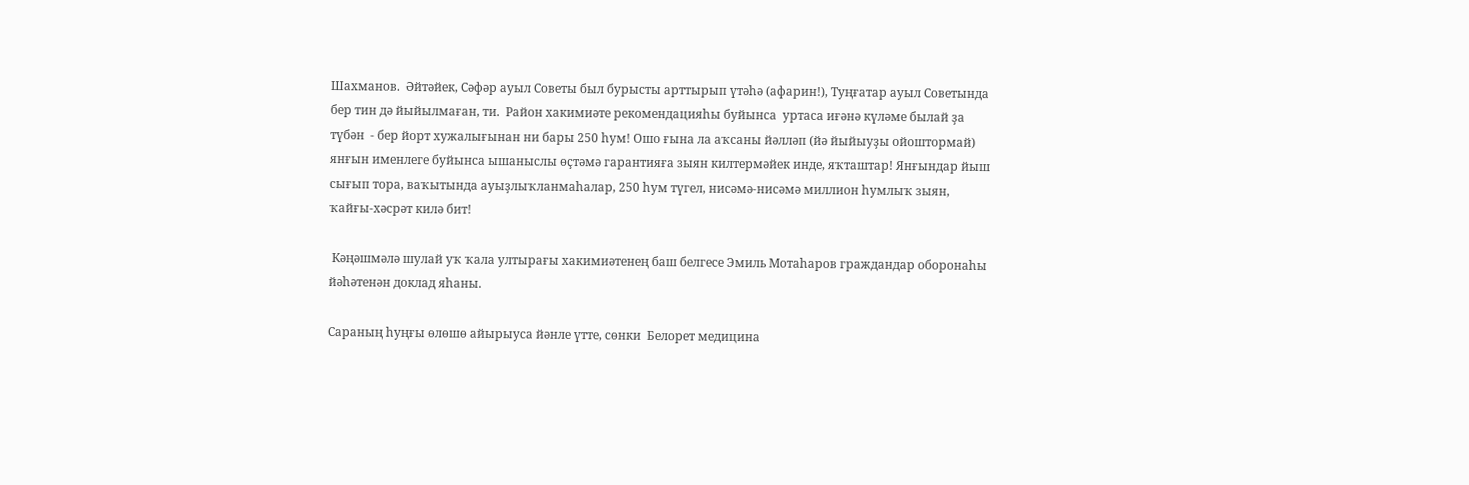Шахманов.  Әйтәйек, Сәфәр ауыл Советы был бурысты арттырып үтәһә (афарин!), Туңғатар ауыл Советында бер тин дә йыйылмаған, ти.  Район хакимиәте рекомендацияһы буйынса  уртаса иғәнә күләме былай ҙа түбән  - бер йорт хужалығынан ни бары 250 һум! Ошо ғына ла аҡсаны йәлләп (йә йыйыуҙы ойоштормай) янғын именлеге буйынса ышаныслы өҫтәмә гарантияға зыян килтермәйек инде, яҡташтар! Янғындар йыш сығып тора, ваҡытында ауыҙлыҡланмаһалар, 250 һум түгел, нисәмә-нисәмә миллион һумлыҡ зыян, ҡайғы-хәсрәт килә бит!

 Кәңәшмәлә шулай уҡ ҡала ултырағы хакимиәтенең баш белгесе Эмиль Мотаһаров граждандар оборонаһы йәһәтенән доклад яһаны.

Сараның һуңғы өлөшө айырыуса йәнле үтте, сөнки  Белорет медицина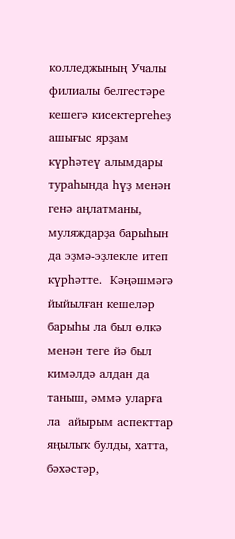колледжының Учалы филиалы белгестәре кешегә кисектергеһеҙ ашығыс ярҙам күрһәтеү алымдары тураһында һүҙ менән генә аңлатманы, муляждарҙа барыһын да эҙмә-эҙлекле итеп күрһәтте.  Кәңәшмәгә йыйылған кешеләр барыһы ла был өлкә менән теге йә был кимәлдә алдан да таныш, әммә уларға ла  айырым аспекттар яңылыҡ булды, хатта, бәхәстәр,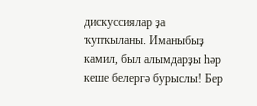дискуссиялар ҙа ҡупҡыланы. Иманыбыҙ камил, был алымдарҙы һәр кеше белергә бурыслы! Бер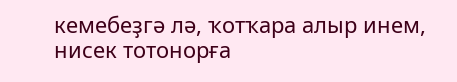кемебеҙгә лә, ҡотҡара алыр инем, нисек тотонорға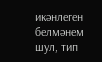икәнлеген белмәнем шул, тип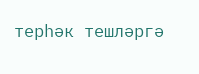терһәк тешләргә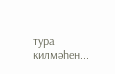тура килмәһен...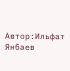Автор:Ильфат Янбаев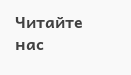Читайте нас